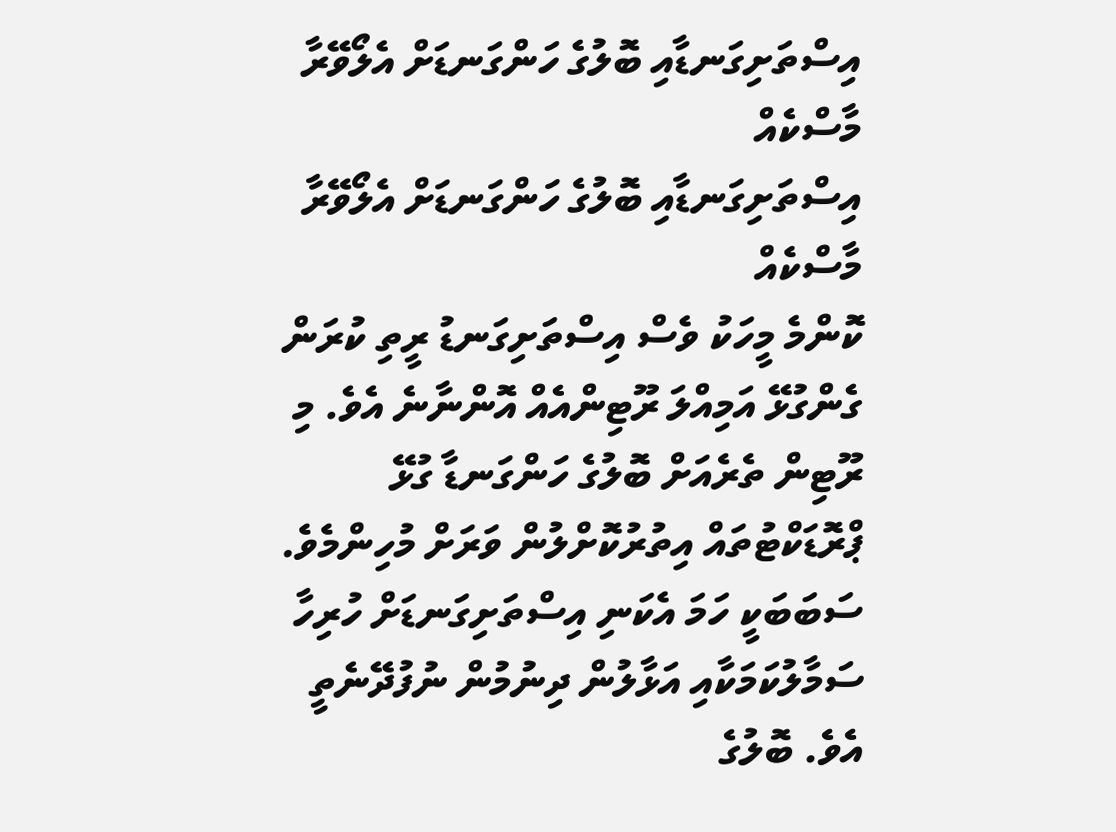އިސްތަށިގަނޑާއި ބޮލުގެ ހަންގަނޑަށް އެލޯވޭރާ މާސްކެއް
އިސްތަށިގަނޑާއި ބޮލުގެ ހަންގަނޑަށް އެލޯވޭރާ މާސްކެއް
ކޮންމެ މީހަކު ވެސް އިސްތަށިގަނޑު ރީތި ކުރަން ގެންގުޅޭ އަމިއްލަ ރޫޓިންއެއް އޮންނާނެ އެވެ. މި ރޫޓިން ތެރެއަށް ބޮލުގެ ހަންގަނޑާ ގުޅޭ ޕްރޮޑަކްޓުތައް އިތުރުކޮށްލުން ވަރަށް މުހިންމެވެ. ސަބަބަކީ ހަމަ އެކަނި އިސްތަށިގަނޑަށް ހުރިހާ ސަމާލުކަމަކާއި އަޅާލުން ދިނުމުން ނުފުދޭނެތީ އެވެ. ބޮލުގެ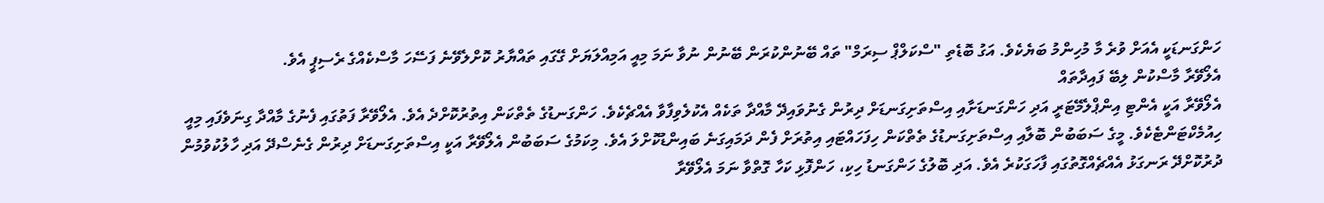ހަންގަނޑަކީ އެއަށް ވުރެ މާ މުހިންމު ބަޔެކެވެ. އަގު ބޮޑެތި "ސްކަލްޕް ސިރަމް" ތައް ބޭނުންކުރަން ބޭނުން ނުވާ ނަމަ މިއީ އަމިއްލަޔަށް ގޭގައި ތައްޔާރު ކޮށްލެވޭނެ ފަސޭހަ މާސްކެއްގެ ރެސިޕީ އެވެ.
އެލޯވޭރާ މާސްކުން ލިބޭ ފައިދާތައް
އެލޯވޭރާ އަކީ އެންޓި އިންޕްލެމޭޓަރީ އަދި ހަންގަނޑަށާއި އިސްތަށިގަނޑަށް ދިރުން ގެނުވައިދޭ މާއްދާ ތަކެއް އެކުލެވިފާވާ އެއްޗެކެވެ. ހަންގަނޑުގެ ތެތްކަން އިތުރުކޮށްދެ އެވެ. އެލޯވޭރާ ފަތުގައި ފެނުގެ މާއްދާ ގިނަވެފައި މިއީ ހިއުމެކްޓަންޓެކެވެ. މީގެ ސަބަބުން ބޮލާއި އިސްތަށިގަނޑުގެ ތެތްކަން ހިފަހައްޓައި އިތުރަށް ފެން ދަމައިގަނެ ބައިންޑުކޮށްލަ އެވެ. މިކަމުގެ ސަބަބުން އެލޯވޭރާ އަކީ އިސްތަށިގަނޑަށް ދިރުން ގެނެސްދޭ އަދި ހާލުކުވުމުން ދުރުކޮށްދޭ ރަނގަޅު އެއްޗެއްގޮތުގައި ފާހަގަކުރެ އެވެ. އަދި ބޮލުގެ ހަންގަނޑު ހިކި، ހަންފޮޅި ކަހާ ގޮތްވާ ނަމަ އެލޯވޭރާ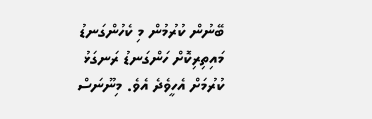ބޭނުން ކުރުމުން މި ކެހުންގަނޑު މައިތިރިކޮށް ހަންގަނޑު ރަނގަޅު ކުރުމަށް އެހީވެދެ އެވެ. މިނޫނަސް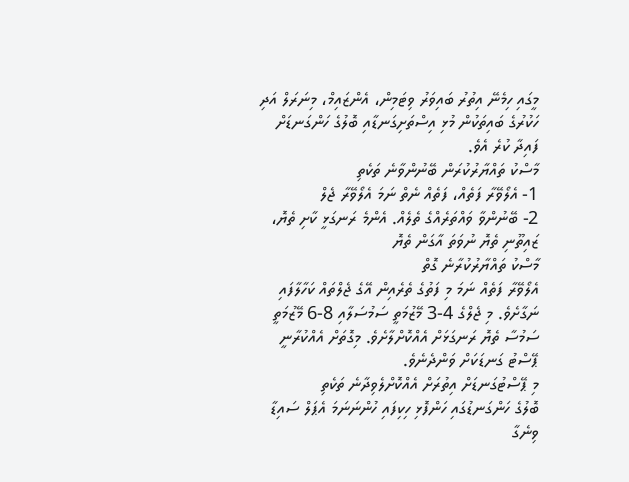މީގައި ހިމެނޭ އިތުރު ބައިވަރު ވިޓަމިން، އެންޒައިމް، މިނަރަލް އަދި ހަކުރުގެ ބައިތަކުން މުޅި އިސްތަށިގަނޑާއި ބޮލުގެ ހަންގަނޑަށް ފައިދާ ކުރެ އެވެ.
މާސްކު ތައްޔާރުކުރަން ބޭނުންވާނެ ތަކެތި
1- އެލޯވޭރާ ފަތެއް، ފަތެއް ނެތް ނަމަ އެލޯވޭރާ ޖެލް
2- ބޭނުންވާ ވައްތަރެއްގެ ތެލެއް. އެންމެ ރަނގަޅީ ކާށި ތެޔޮ، ޒައިތޫނި ތެޔޮ ނުވަތަ އާގަން ތެޔޮ
މާސްކު ތައްޔާރުކުރާނެ ގޮތް
އެލޯވޭރާ ފަތެއް ނަމަ މި ފަތުގެ ތެރެއިން އޭގެ ޖެލްތައް ކަހާލާފައި ނަގާށެވެ. މި ޖެލްގެ 4-3 މޭޒުމަތީ ސަމުސަލާއި 8-6 މޭޒުމަތީ ސަމުސާ ތެޔޮ ރަނގަޅަށް އެއްކޮށްލާށެވެ. މިގޮތަށް އެއްކުރާނީ ޕޭސްޓު ގަނޑަކަށް ވަންދެނެވެ.
މި ޕޭސްޓުގަނޑަށް އިތުރަށް އެއްކޮށްލެވިދާނެ ތަކެތި
ބޮލުގެ ހަންގަނޑުގައި ހަންފޮޅި ހިކިފައި ހުންނަނަމަ އެޕަލް ސައިޑާ ވިނެގާ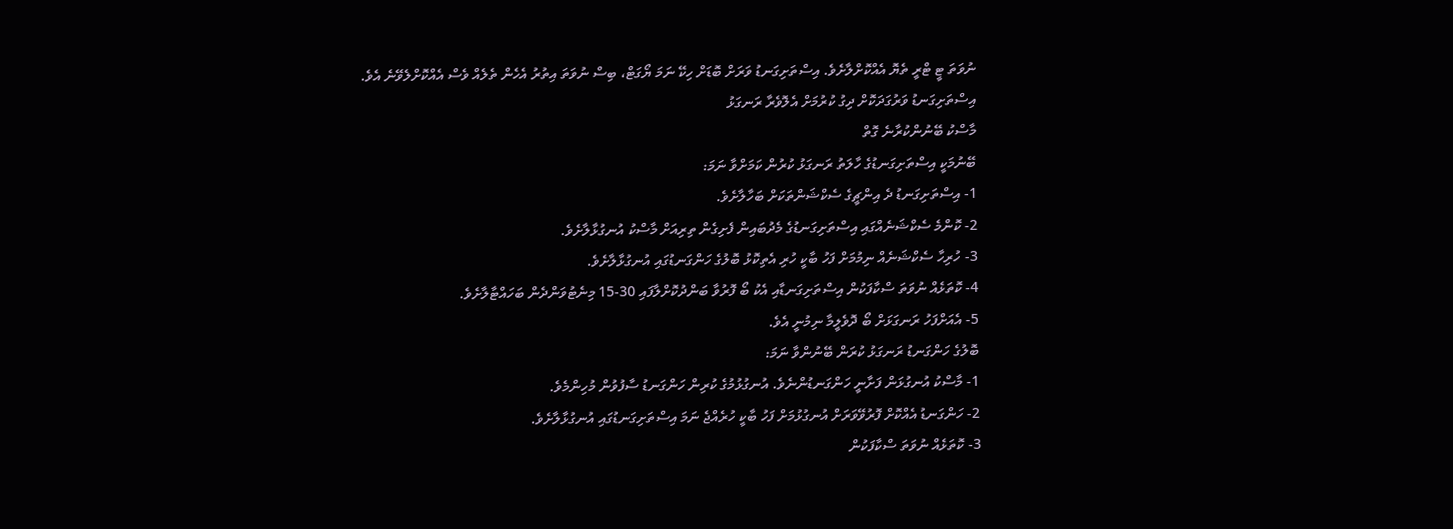ނުވަތަ ޓީ ޓްރީ ތެޔޮ އެއްކޮށްލާށެވެ. އިސްތަށިގަނޑު ވަރަށް ބޮޑަށް ހިކޭ ނަމަ ޔޯގަޓް، ބިސް ނުވަތަ އިތުރު އެހެން ތެލެއް ވެސް އެއްކޮށްލެވޭނެ އެވެ.
އިސްތަށިގަނޑު ވަރުގަދަކޮށް ދިގު ކުރުމަށް އެލޮވެރާ ރަނގަޅު
މާސްކު ބޭނުންކުރާނެ ގޮތް
ބޭނުމަކީ އިސްތަށިގަނޑުގެ ހާލަތު ރަނގަޅު ކުރުން ކަމަށްވާ ނަމަ:
1- އިސްތަށިގަނޑު ދެ އިންޗީގެ ސެކްޝަންތަކަށް ބަހާލާށެވެ.
2- ކޮންމެ ސެކްޝަނެއްގައި އިސްތަށިގަނޑުގެ މެދުބައިން ފެށިގެން ތިރިއަށް މާސްކު އުނގުޅާލާށެވެ.
3- ހުރިހާ ސެކްޝަނެއް ނިމުމަށް ފަހު ބާކީ ހުރި އެތިކޮޅު ބޮލުގެ ހަންގަނޑުގައި އުނގުޅާލާށެވެ.
4- ކޮތަޅެއް ނުވަތަ ސްކާފަކުން އިސްތަށިގަނޑާއި އެކު ބޯ ފޮރުވާ ބަންދުކޮށްލާފައި 30-15 މިނެޓުވަންދެން ބަހައްޓާލާށެވެ.
5- އެއަށްފަހު ރަނގަޅަށް ބޯ ދޮވެލީމާ ނިމުނީ އެވެ.
ބޮލުގެ ހަންގަނޑު ރަނގަޅު ކުރަން ބޭނުންވާ ނަމަ:
1- މާސްކު އުނގުޅަން ފަށާނީ ހަންގަނޑުންނެވެ. އުނގުޅުމުގެ ކުރިން ހަންގަނޑު ސާފުވުން މުހިންމެވެ.
2- ހަންގަނޑު އެއްކޮށް ފޮރުވޭވަރަށް އުނގުޅުމަށް ފަހު ބާކީ ހުރެއްޖެ ނަމަ އިސްތަށިގަނޑުގައި އުނގުޅާލާށެވެ.
3- ކޮތަޅެއް ނުވަތަ ސްކާފަކުން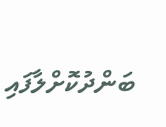ބަންދުކޮށްލާފައި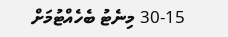30-15 މިނެޓު ބެހެއްޓުމަށް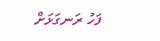ފަހު ރަނގަޅަށް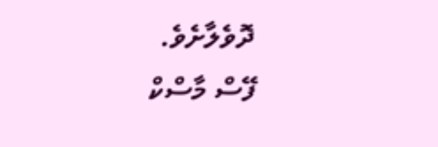ދޮވެލާށެވެ.
ފޭސް މާސްކް